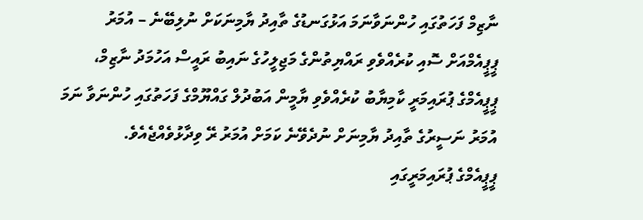ނާޒިމް ފަހަތުގައި ހުންނަވާނަމަ އަޅުގަނޑުގެ ތާއިދު ޔާމިނަކަށް ނުލިބޭނެ – އުމަރު
ޕީޕީއެމްއަށް ސޮއި ކުރެއްވެވި ރައްޔިތުންގެ މަޖިލީހުގެ ނައިބު ރައީސް އަހުމަދު ނާޒިމް، ޕީޕީއެމްގެ ޕުރައިމަރީ ކާމިޔާބު ކުރެއްވެވި ޔާމީން އަބުދުލް ގައްޔޫމްގެ ފަހަތުގައި ހުންނަވާ ނަމަ އުމަރު ނަސީރުގެ ތާއިދު ޔާމިނަށް ނުދެވޭނެ ކަމަށް އުމަރު ރޭ ވިދާޅުވެއްޖެއެވެ.
ޕީޕީއެމްގެ ޕުރައިމަރީގައި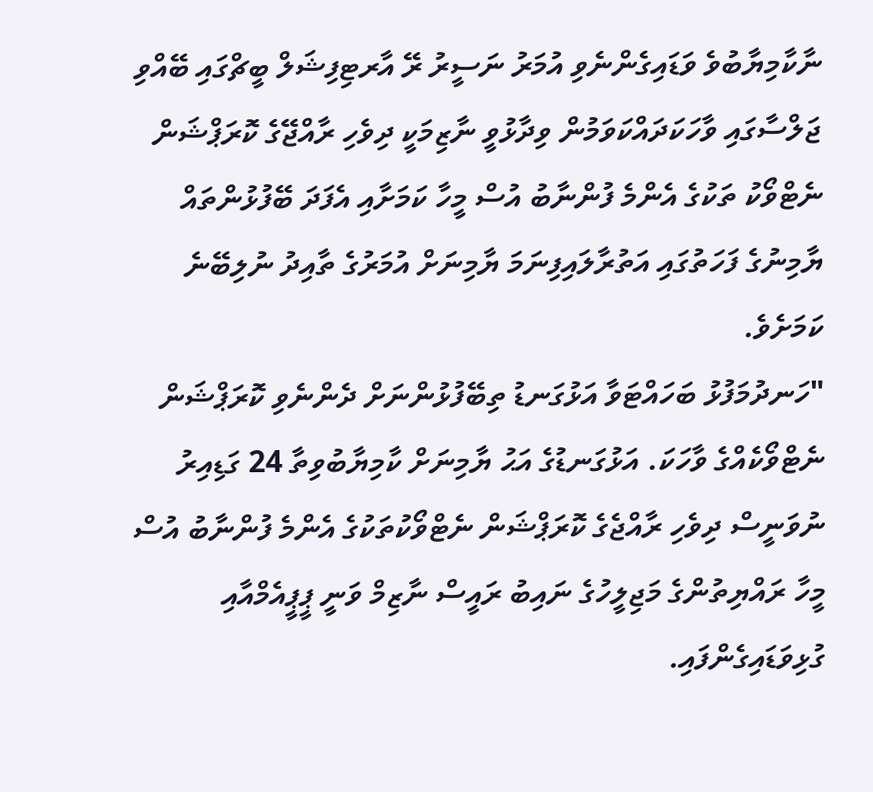ނާކާމިޔާބުވެ ވަޑައިގެންނެވި އުމަރު ނަސީރު ރޭ އާރޓިފިޝަލް ބީޗްގައި ބޭއްވި ޖަލްސާގައި ވާހަކަދައްކަވަމުން ވިދާޅުވީ ނާޒިމަކީ ދިވެހި ރާއްޖޭގެ ކޮރަޕްޝަން ނެޓްވޯކު ތަކުގެ އެންމެ ފުންނާބު އުސް މީހާ ކަމަށާއި އެފަދަ ބޭފުޅުންތައް ޔާމިނުގެ ފަހަތުގައި އަތުރާލައިފިނަމަ ޔާމިނަށް އުމަރުގެ ތާއިދު ނުލިބޭނެ ކަމަށެވެ.
"ހަނދުމަފުޅު ބަހައްޓަވާ އަޅުގަނޑު ތިބޭފުޅުންނަށް ދެންނެވި ކޮރަޕްޝަން ނެޓްވޯކެއްގެ ވާހަކަ. އަޅުގަނޑުގެ އަޙު ޔާމިނަށް ކާމިޔާބުވިތާ 24 ގަޑިއިރު ނުވަނީސް ދިވެހި ރާއްޖެގެ ކޮރަޕްޝަން ނެޓްވޯކުތަކުގެ އެންމެ ފުންނާބު އުސް މީހާ ރައްޔިތުންގެ މަޖިލީހުގެ ނައިބު ރައީސް ނާޒިމް ވަނީ ޕީޕީއެމްއާއި ގުޅިވަޑައިގެންފައި.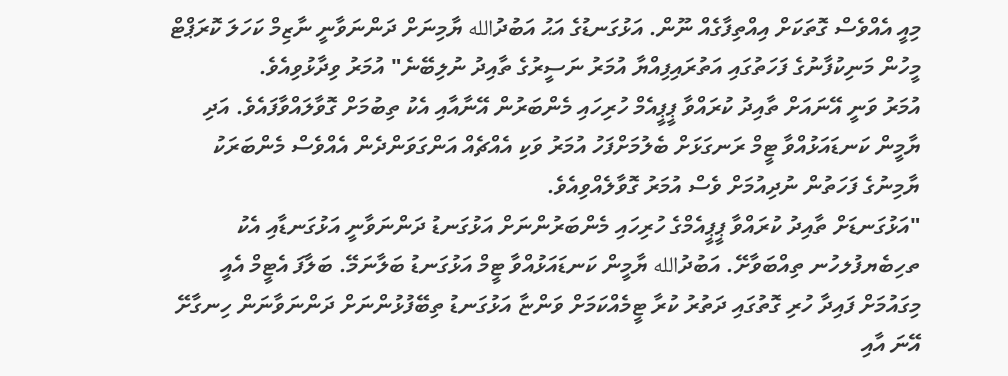މިއީ އެއްވެސް ގޮތަކަށް އިއްތިފާގެއް ނޫން. އަޅުގަނޑުގެ އަޙު އަބުދުالله ޔާމިނަށް ދަންނަވާނީ ނާޒިމް ކަހަލަ ކޮރަޕްޓް މީހުން މަނިކުފާނުގެ ފަހަތުގައި އަތުރައިފިއްޔާ އުމަރު ނަސީރުގެ ތާއިދު ނުލިބޭނެ" އުމަރު ވިދާޅުވިއެވެ.
އުމަރު ވަނީ އޭނައަށް ތާއިދު ކުރައްވާ ޕީޕީއެމް ހުރިހައި މެންބަރުން އޭނާއާއި އެކު ތިބުމަށް ގޮވާލައްވާފައެވެ. އަދި ޔާމީން ކަނޑައަޅުއްވާ ޓީމް ރަނގަޅަށް ބެލުމަށްފަހު އުމަރު ވަކި އެއްޗެއް އަންގަވަންދެން އެއްވެސް މެންބަރަކު ޔާމިނުގެ ފަހަތުން ނުދިއުމަށް ވެސް އުމަރު ގޮވާލެއްވިއެވެ.
"އަޅުގަނޑަށް ތާއިދު ކުރައްވާ ޕީޕީއެމްގެ ހުރިހައި މެންބަރުންނަށް އަޅުގަނޑު ދަންނަވާނީ އަޅުގަނޑާއި އެކު ތހިބެޔފުލހުނ ތިއްބަވާށޭ. އަބުދުالله ޔާމީން ކަނޑައަޅުއްވާ ޓީމް އަޅުގަނޑު ބަލާނަމޭ. ބަލާފަ އެޓީމް އެއީ މިގައުމަށް ފައިދާ ހުރި ގޮތުގައި ދަތުރު ކުރާ ޓީމެއްކަމަށް ވަންޏާ އަޅުގަނޑު ތިބޭފުޅުންނަށް ދަންނަވާނަން ހިނގާށޭ އޭނަ އާއި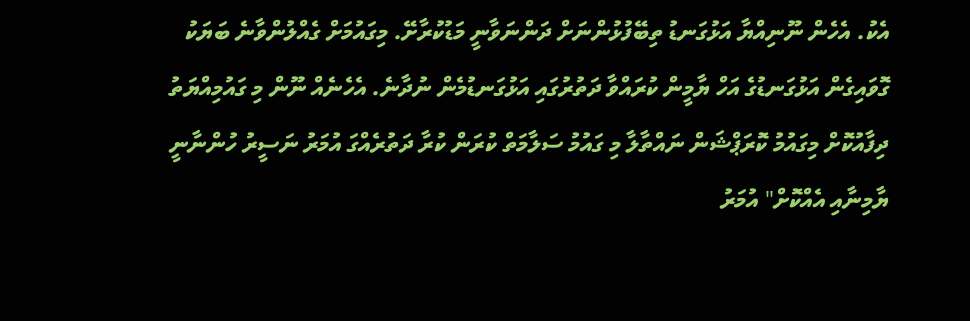އެކު. އެހެން ނޫނިއްޔާ އަޅުގަނޑު ތިބޭފުޅުންނަށް ދަންނަވާނީ މަޑުކުރާށޭ. މިގައުމަށް ގެއްލުންވާނެ ބަޔަކު ގޮވައިގެން އަޅުގަނޑުގެ އަހް ޔާމީން ކުރައްވާ ދަތުރުގައި އަޅުގަނޑުމެން ނުދާނެ. އެހެނެއް ނޫން މި ގައުމިއްޔަތު ދިފާއުކޮށް މިގައުމު ކޮރަޕްޝަން ނައްތާލާ މި ގައުމު ސަލާމަތް ކުރަން ކުރާ ދަތުރެއްގަ އުމަރު ނަސީރު ހުންނާނީ ޔާމިނާއި އެއްކޮށް" އުމަރު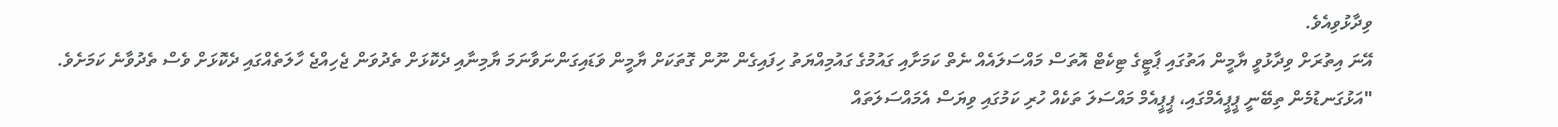ވިދާޅުވިއެވެ.
އޭނަ އިތުރަށް ވިދާޅުވީ ޔާމީން އަތުގައި ޕާޓީގެ ޓިކެޓް އޮތަސް މައްސަލައެއް ނެތް ކަމަށާއި ގައުމުގެ ގައުމިއްޔަތު ހިފައިގެން ނޫން ގޮތަކަށް ޔާމީން ވަޑައިގަންނަވާނަމަ ޔާމިނާއި ދެކޮޅަށް ތެދުވަން ޖެހިއްޖެ ހާލަތެއްގައި ދެކޮޅަށް ވެސް ތެދުވާނެ ކަމަށެވެ.
"އަޅުގަނޑުމެން ތިބޭނީ ޕީޕީއެމްގައި، ޕީޕީއެމް މައްސަލަ ތަކެއް ހުރި ކަމުގައި ވިޔަސް އެމައްސަލަތައް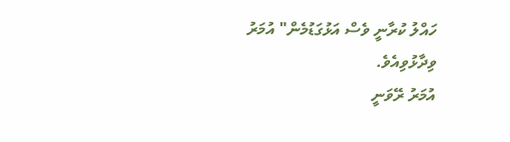ހައްލު ކުރާނީ ވެސް އަޅުގަޑުމެން" އުމަރު ވިދާޅުވިއެވެ.
އުމަރު ރޭވަނީ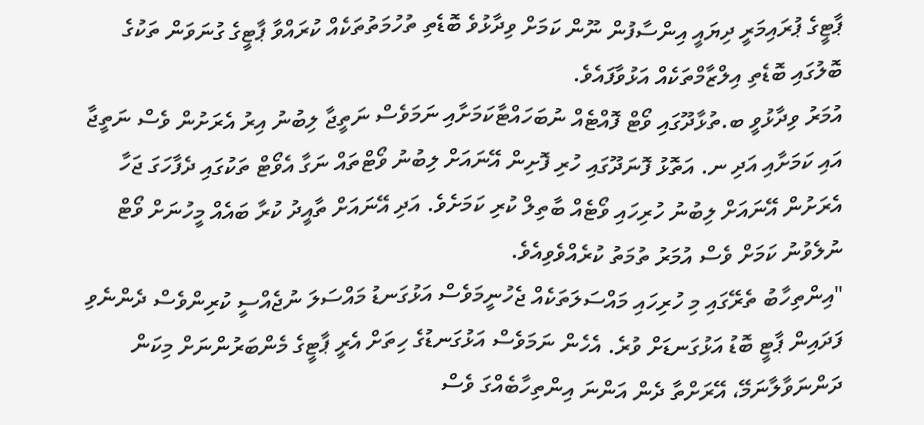ޕާޓީގެ ޕުރައިމަރީ ދިޔައީ އިންސާފުން ނޫން ކަމަށް ވިދާޅުވެ ބޮޑެތި ތުހުމަތުތަކެއް ކުރައްވާ ޕާޓީގެ ގުނަވަން ތަކުގެ ބޮލުގައި ބޮޑެތި އިލްޒާމްތަކެއް އަޅުވާފައެވެ.
އުމަރު ވިދާޅުވީ ބ.ތުޅާދޫގައި ވޯޓް ފޮއްޓެއް ނުބަހައްޓާކަމަށާއި ނަމަވެސް ނަތީޖާ ލިބުނު އިރު އެރަށުން ވެސް ނަތީޖާ އައި ކަމަށާއި އަދި ނ. އަތޮޅު ފޮނަދޫގައި ހުރި ފޮށިން އޭނައަށް ލިބުނު ވޯޓްތައް ނަގާ އެވޯޓް ތަކުގައި ދެފާހަގަ ޖަހާ އެރަށުން އޭނައަށް ލިބުނު ހުރިހައި ވޯޓެއް ބާތިލް ކުރި ކަމަށެވެ. އަދި އޭނައަށް ތާއީދު ކުރާ ބައެއް މީހުނަށް ވޯޓް ނުލެވުނު ކަމަށް ވެސް އުމަރު ތުމަތު ކުރެއްވެވިއެވެ.
"އިންތިހާބު ތެރޭގައި މި ހުރިހައި މައްސަލަތަކެއް ޖެހުނީމަވެސް އަޅުގަނޑު މައްސަލަ ނުޖެއްސީ ކުރިންވެސް ދެންނެވި ފަދައިން ޕާޓީ ބޮޑު އަޅުގަނޑަށް ވުރެ. އެހެން ނަމަވެސް އަޅުގަނޑުގެ ހިތަށް އެރީ ޕާޓީގެ މެންބަރުންނަށް މިކަން ދަންނަވާލާނަމޭ، އޭރަށްތާ ދެން އަންނަ އިންތިހާބެއްގަ ވެސް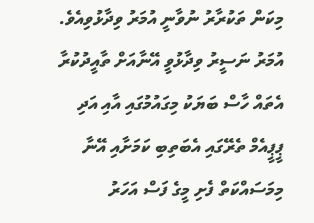މިކަން ތަކުރާރު ނުވާނީ އުމަރު ވިދާޅުވިއެވެ.
އުމަރު ނަސީރު ވިދާޅުވީ އޭނާއަށް ތާއީދުކުރާ އެތައް ހާސް ބަޔަކު މިގައުމުގައި އާއި އަދި ޕީޕީއެމް ތެރޭގައި އެބަތިބި ކަމަށާއި އޭނާ މިމަސައްކަތް ފެށި މީގެ ފަސް އަހަރު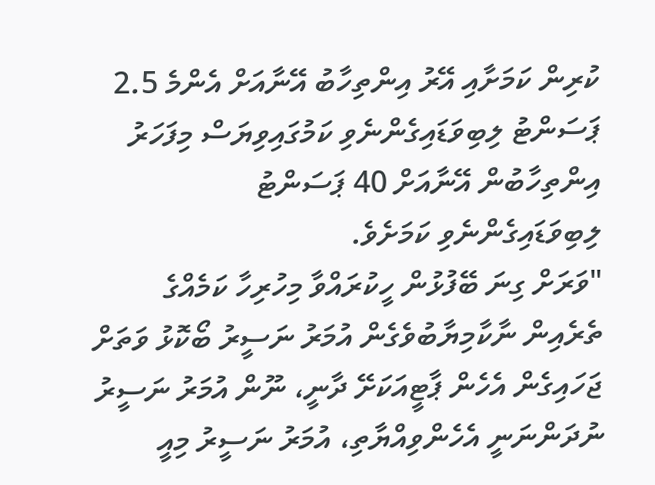ކުރިން ކަމަށާއި އޭރު އިންތިހާބު އޭނާއަށް އެންމެ 2.5 ޕަސަންޓު ލިބިވަޑައިގެންނެވި ކަމުގައިވިޔަސް މިފަހަރު އިންތިހާބުން އޭނާއަށް 40 ޕަސަންޓު ލިބިވަޑައިގެންނެވި ކަމަށެވެ.
"ވަރަށް ގިނަ ބޭފުޅުން ހީކުރައްވާ މިހުރިހާ ކަމެއްގެ ތެރެއިން ނާކާމިޔާބުވެގެން އުމަރު ނަސީރު ބޯކޮޅު ވަތަށް ޖަހައިގެން އެހެން ޕާޓީއަކަށޭ ދާނީ، ނޫން އުމަރު ނަސީރު ނުދަންނަނީ އެހެންވިއްޔާތި، އުމަރު ނަސީރު މިއީ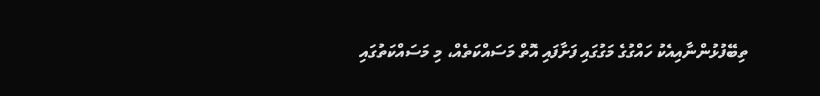ތިބޭފުޅުންނާއިއެކު ހައްގުގެ މަގުގައި ފަށާފައި އޮތް މަސައްކަތެއް، މި މަސައްކަތުގައި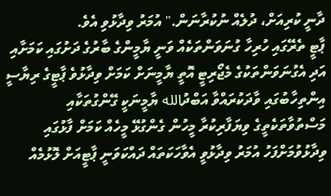ދާނީ ކުރިއަށް، ދުލެއް ނުކުރާނަން." އުމަރު ވިދާޅުވި އެވެ.
ޕާޓީ ތެރޭގައި ހުރިހާ ގުނަވަންތަކެއް ވަނީ ޔާމީންގެ ބާރުގެ ދަށުގައި ކަމަށާއި އަދި އެގުނަވަންތަކުގެ މެޖޯރިޓީ އޮތީ ޔާމީނަށް ކަމަށް ވިދާޅުވެ ޕާޓީގެ ރިޔާސީ އިންތިހާބުގައި ވާދަކުރައްވާ އަބްދުالله ޔާމީނަކީ ގޭންގުތަކާއި މަސްތުވާތަކެތީގެ ވިޔަފާރިކުރާ މީހުން ގެންގުޅޭ މީހެއް ކަމަށް ފާޅުގައި ވިދާޅުވުމަށްފަހު އުމަރު ވިދާޅުވީ އެވާހަކަތައް ދައްކަވަނީ ޕާޓީއަށް ލޮޅުމެއް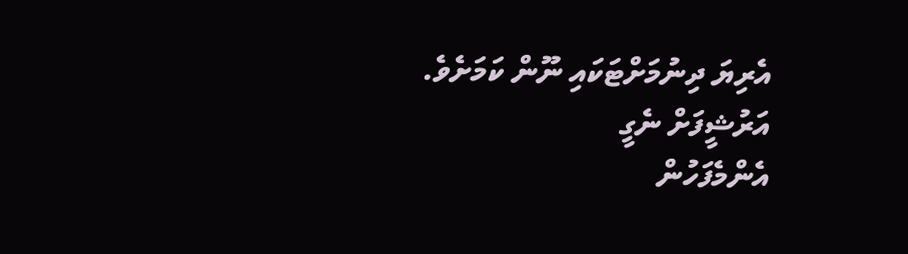އެރިޔަ ދިނުމަށްޓަކައި ނޫން ކަމަށެވެ.
އަރުޝީފަށް ނެގީ
އެންމެފަހުން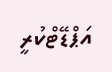އަޕްޑޭޓްކުރީ